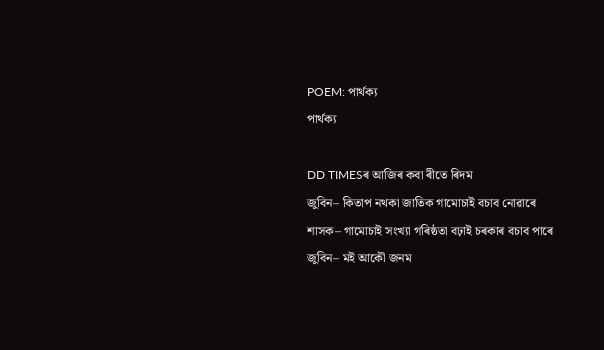POEM: পাৰ্থক্য
পাৰ্থক্য

DD TIMESৰ আজিৰ কবা ৰীতে ৰিদম
জুবিন– কিতাপ নথকা জাতিক গামোচাই বচাব নোৱাৰে
শাসক– গামোচাই সংখ্যা গৰিষ্ঠতা বঢ়াই চৰকাৰ বচাব পাৰে
জুবিন– মই আকৌ জনম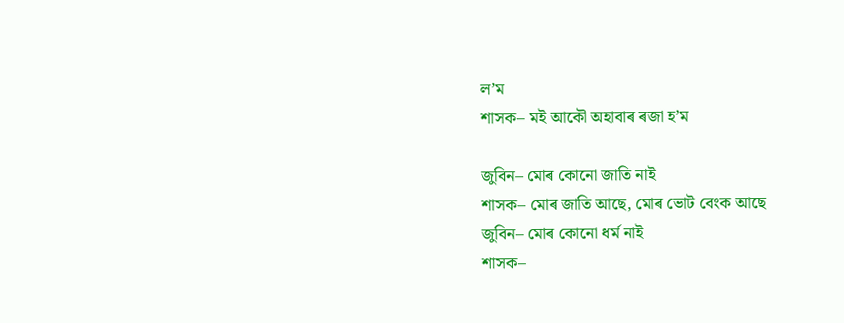ল’ম
শাসক– মই আকৌ অহাবাৰ ৰজা হ’ম

জুবিন– মোৰ কোনো জাতি নাই
শাসক– মোৰ জাতি আছে, মোৰ ভোট বেংক আছে
জুবিন– মোৰ কোনো ধৰ্ম নাই
শাসক–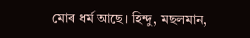মোৰ ধৰ্ম আছে। হিন্দু, মছলমান,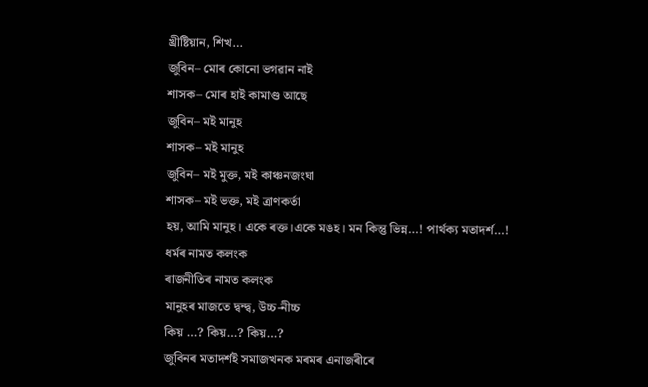খ্ৰীষ্টিয়ান, শিখ…
জুবিন– মোৰ কোনো ভগৱান নাই
শাসক– মোৰ হাই কামাণ্ড আছে
জুবিন– মই মানুহ
শাসক– মই মানুহ
জুবিন– মই মুক্ত, মই কাঞ্চনজংঘা
শাসক– মই ভক্ত, মই ত্ৰাণকৰ্তা
হয়, আমি মানুহ। একে ৰক্ত।একে মঙহ। মন কিন্তু ভিন্ন…! পাৰ্থক্য মতাদৰ্শ…!
ধৰ্মৰ নামত কলংক
ৰাজনীতিৰ নামত কলংক
মানুহৰ মাজতে দ্বন্দ্ব, উচ্চ-নীচ্চ
কিয় …? কিয়…? কিয়…?
জুবিনৰ মতাদৰ্শই সমাজখনক মৰমৰ এনাজৰীৰে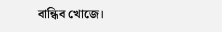বান্ধিব খোজে।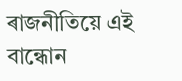ৰাজনীতিয়ে এই বান্ধোন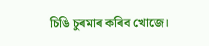চিঙি চুৰমাৰ কৰিব খোজে।